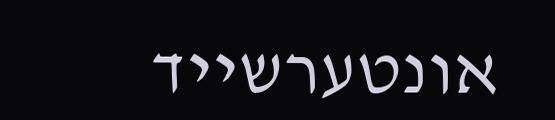אונטערשייד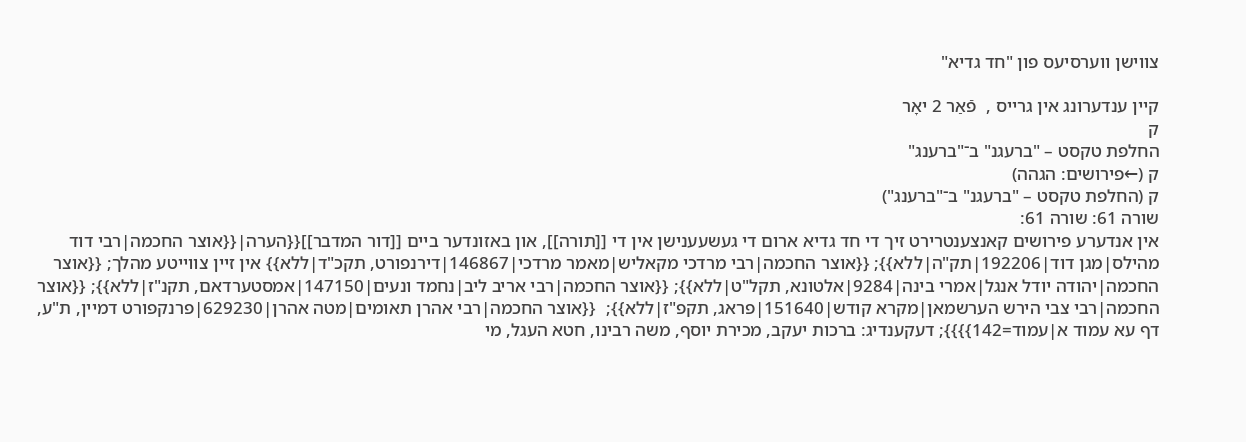צווישן ווערסיעס פון "חד גדיא"

קיין ענדערונג אין גרייס ,  פֿאַר 2 יאָר
ק
החלפת טקסט – "ברעגנ" ב־"ברענג"
ק (←פירושים: הגהה)
ק (החלפת טקסט – "ברעגנ" ב־"ברענג")
שורה 61: שורה 61:
אין אנדערע פירושים קאנצענטרירט זיך די חד גדיא ארום די געשעענישן אין די [[תורה]], און באזונדער ביים [[דור המדבר]]{{הערה|{{אוצר החכמה|רבי דוד מהילס|מגן דוד|192206|תק"ה|ללא}}; {{אוצר החכמה|רבי מרדכי מקאליש|מאמר מרדכי|146867|דירנפורט, תקכ"ד|ללא}} אין זיין צווייטע מהלך; {{אוצר החכמה|יהודה יודל אנגל|אמרי בינה|9284|אלטונא, תקל"ט|ללא}}; {{אוצר החכמה|רבי אריב ליב|נחמד ונעים|147150|אמסטערדאם, תקנ"ז|ללא}}; {{אוצר החכמה|רבי צבי הירש הערשמאן|מקרא קודש|151640|פראג, תקפ"ז|ללא}};  {{אוצר החכמה|רבי אהרן תאומים|מטה אהרן|629230|פרנקפורט דמיין, ת"ע, דף עא עמוד א|עמוד=142}}}}; דעקענדיג: ברכות יעקב, מכירת יוסף, משה רבינו, חטא העגל, מי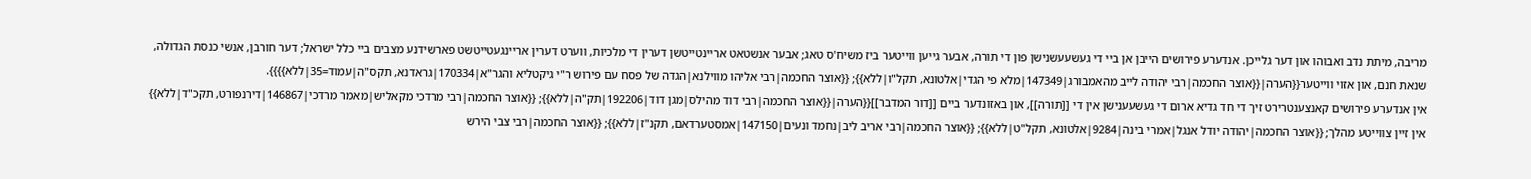מריבה, מיתת נדב ואבוהו און דער גלייכן. אנדערע פירושים הייבן אן ביי די געשעעשנישן פון די תורה, אבער גייען ווייטער ביז משיח'ס טאג; אבער אנשטאט אריינטייטשן דערין די מלכיות, ווערט דערין אריינגעטייטשט פארשידנע מצבים ביי כלל ישראל; דער חורבן, אנשי כנסת הגדולה, שנאת חנם, און אזוי ווייטער{{הערה|{{אוצר החכמה|רבי יהודה לייב מהאמבורג|147349|מלא פי הגדי|אלטונא, תקל"ו|ללא}}; {{אוצר החכמה|רבי אליהו מווילנא|הגדה של פסח עם פירוש ר"י גיקטליא והגר"א|170334|גראדנא, תקס"ה|עמוד=35|ללא}}}}.
אין אנדערע פירושים קאנצענטרירט זיך די חד גדיא ארום די געשעענישן אין די [[תורה]], און באזונדער ביים [[דור המדבר]]{{הערה|{{אוצר החכמה|רבי דוד מהילס|מגן דוד|192206|תק"ה|ללא}}; {{אוצר החכמה|רבי מרדכי מקאליש|מאמר מרדכי|146867|דירנפורט, תקכ"ד|ללא}} אין זיין צווייטע מהלך; {{אוצר החכמה|יהודה יודל אנגל|אמרי בינה|9284|אלטונא, תקל"ט|ללא}}; {{אוצר החכמה|רבי אריב ליב|נחמד ונעים|147150|אמסטערדאם, תקנ"ז|ללא}}; {{אוצר החכמה|רבי צבי הירש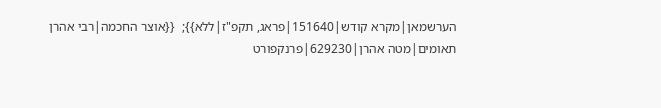הערשמאן|מקרא קודש|151640|פראג, תקפ"ז|ללא}};  {{אוצר החכמה|רבי אהרן תאומים|מטה אהרן|629230|פרנקפורט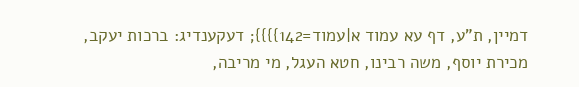דמיין, ת"ע, דף עא עמוד א|עמוד=142}}}}; דעקענדיג: ברכות יעקב, מכירת יוסף, משה רבינו, חטא העגל, מי מריבה,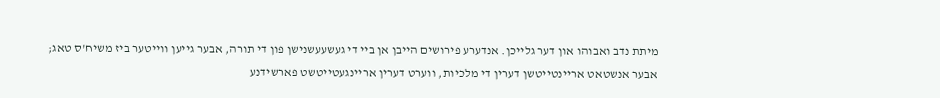מיתת נדב ואבוהו און דער גלייכן. אנדערע פירושים הייבן אן ביי די געשעעשנישן פון די תורה, אבער גייען ווייטער ביז משיח'ס טאג; אבער אנשטאט אריינטייטשן דערין די מלכיות, ווערט דערין אריינגעטייטשט פארשידנע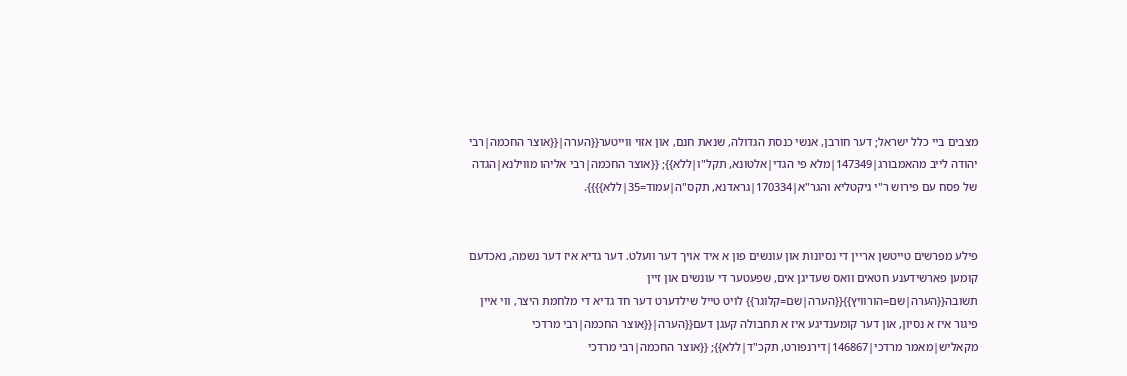מצבים ביי כלל ישראל; דער חורבן, אנשי כנסת הגדולה, שנאת חנם, און אזוי ווייטער{{הערה|{{אוצר החכמה|רבי יהודה לייב מהאמבורג|147349|מלא פי הגדי|אלטונא, תקל"ו|ללא}}; {{אוצר החכמה|רבי אליהו מווילנא|הגדה של פסח עם פירוש ר"י גיקטליא והגר"א|170334|גראדנא, תקס"ה|עמוד=35|ללא}}}}.


פילע מפרשים טייטשן אריין די נסיונות און עונשים פון א איד אויך דער וועלט. דער גדיא איז דער נשמה, נאכדעם קומען פארשידענע חטאים וואס שעדיגן אים, שפעטער די עונשים און זיין תשובה{{הערה|שם=הורוויץ}}{{הערה|שם=קלוגר}} לויט טייל שילדערט דער חד גדיא די מלחמת היצר, ווי איין פיגור איז א נסיון, און דער קומענדיגע איז א תחבולה קעגן דעם{{הערה|{{אוצר החכמה|רבי מרדכי מקאליש|מאמר מרדכי|146867|דירנפורט, תקכ"ד|ללא}}; {{אוצר החכמה|רבי מרדכי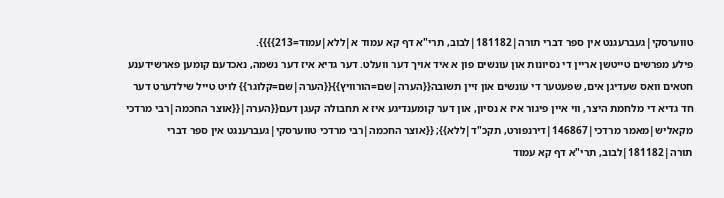טווערסקי|געברעגנט אין ספר דברי תורה|181182|לבוב, תרי"א דף קא עמוד א|ללא|עמוד=213}}}}.
פילע מפרשים טייטשן אריין די נסיונות און עונשים פון א איד אויך דער וועלט. דער גדיא איז דער נשמה, נאכדעם קומען פארשידענע חטאים וואס שעדיגן אים, שפעטער די עונשים און זיין תשובה{{הערה|שם=הורוויץ}}{{הערה|שם=קלוגר}} לויט טייל שילדערט דער חד גדיא די מלחמת היצר, ווי איין פיגור איז א נסיון, און דער קומענדיגע איז א תחבולה קעגן דעם{{הערה|{{אוצר החכמה|רבי מרדכי מקאליש|מאמר מרדכי|146867|דירנפורט, תקכ"ד|ללא}}; {{אוצר החכמה|רבי מרדכי טווערסקי|געברענגט אין ספר דברי תורה|181182|לבוב, תרי"א דף קא עמוד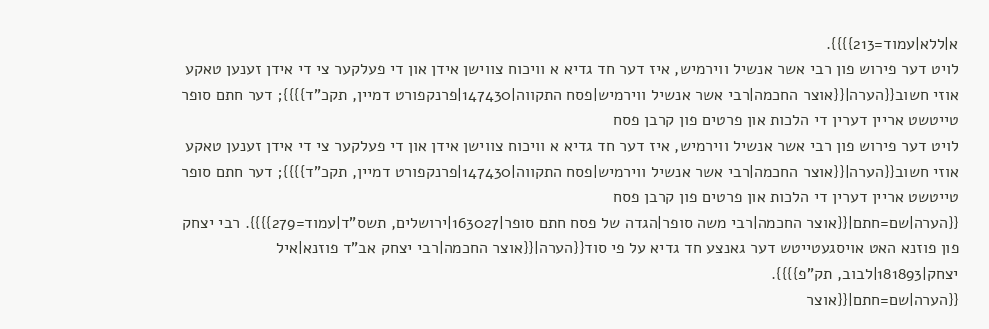א|ללא|עמוד=213}}}}.
לויט דער פירוש פון רבי אשר אנשיל ווירמיש, איז דער חד גדיא א וויכוח צווישן אידן און די פעלקער צי די אידן זענען טאקע אוזי חשוב{{הערה|{{אוצר החכמה|רבי אשר אנשיל ווירמיש|פסח התקווה|147430|פרנקפורט דמיין, תקכ"ד}}}}; דער חתם סופר טייטשט אריין דערין די הלכות און פרטים פון קרבן פסח
לויט דער פירוש פון רבי אשר אנשיל ווירמיש, איז דער חד גדיא א וויכוח צווישן אידן און די פעלקער צי די אידן זענען טאקע אוזי חשוב{{הערה|{{אוצר החכמה|רבי אשר אנשיל ווירמיש|פסח התקווה|147430|פרנקפורט דמיין, תקכ"ד}}}}; דער חתם סופר טייטשט אריין דערין די הלכות און פרטים פון קרבן פסח
{{הערה|שם=חתם|{{אוצר החכמה|רבי משה סופר|הגדה של פסח חתם סופר|163027|ירושלים, תשס"ד|עמוד=279}}}}. רבי יצחק פון פוזנא האט אויסגעטייטש דער גאנצע חד גדיא על פי סוד{{הערה|{{אוצר החכמה|רבי יצחק אב"ד פוזנא|איל יצחק|181893|לבוב, תק"פ}}}}.
{{הערה|שם=חתם|{{אוצר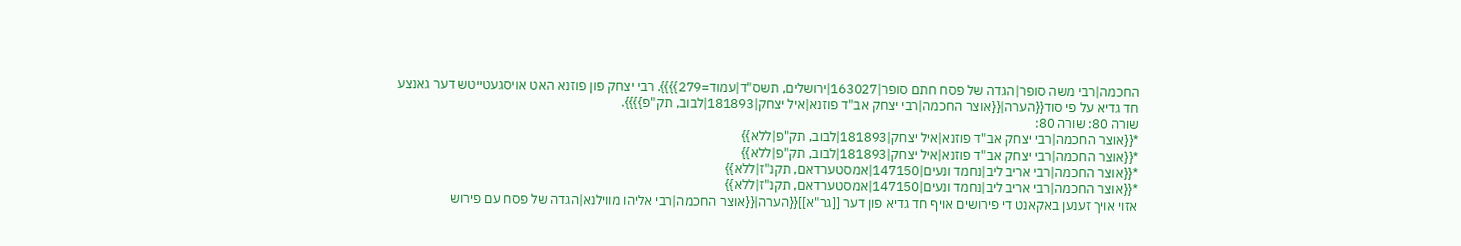החכמה|רבי משה סופר|הגדה של פסח חתם סופר|163027|ירושלים, תשס"ד|עמוד=279}}}}. רבי יצחק פון פוזנא האט אויסגעטייטש דער גאנצע חד גדיא על פי סוד{{הערה|{{אוצר החכמה|רבי יצחק אב"ד פוזנא|איל יצחק|181893|לבוב, תק"פ}}}}.
שורה 80: שורה 80:
*{{אוצר החכמה|רבי יצחק אב"ד פוזנא|איל יצחק|181893|לבוב, תק"פ|ללא}}
*{{אוצר החכמה|רבי יצחק אב"ד פוזנא|איל יצחק|181893|לבוב, תק"פ|ללא}}
*{{אוצר החכמה|רבי אריב ליב|נחמד ונעים|147150|אמסטערדאם, תקנ"ז|ללא}}
*{{אוצר החכמה|רבי אריב ליב|נחמד ונעים|147150|אמסטערדאם, תקנ"ז|ללא}}
אזוי אויך זענען באקאנט די פירושים אויף חד גדיא פון דער [[גר"א]]{{הערה|{{אוצר החכמה|רבי אליהו מווילנא|הגדה של פסח עם פירוש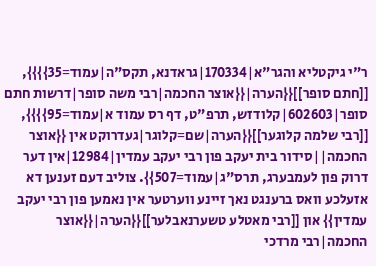ר"י גיקטליא והגר"א|170334|גראדנא, תקס"ה|עמוד=35}}}}, [[חתם סופר]]{{הערה|{{אוצר החכמה|רבי משה סופר|דרשות חתם סופר|602603|קלודזש, תרפ"ט, דף רס עמוד א|עמוד=95}}}}, [[רבי שלמה קלוגער]]{{הערה|שם=קלוגר|געדרוקט אין {{אוצר החכמה||סידור בית יעקב פון רבי יעקב עמדין|12984|אין דער דרוק פון לעמבערג, תרס"ג|עמוד=507}}. צוליב דעם זענען דא אזעלכע וואס ברענגט נאך זיינע ווערטער אין נאמען פון רבי יעקב עמדין}} און [[רבי מאטלע טשערנאבלער]]{{הערה|{{אוצר החכמה|רבי מרדכי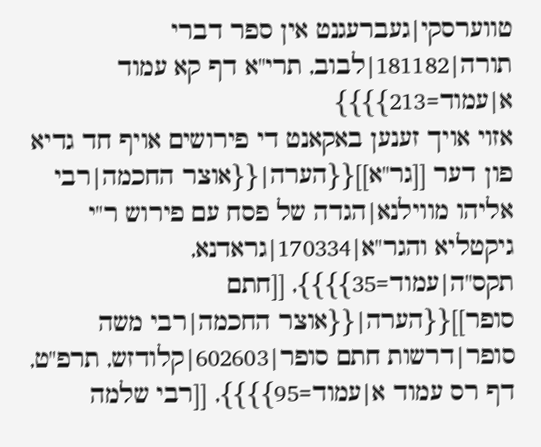טווערסקי|געברעגנט אין ספר דברי תורה|181182|לבוב, תרי"א דף קא עמוד א|עמוד=213}}}}
אזוי אויך זענען באקאנט די פירושים אויף חד גדיא פון דער [[גר"א]]{{הערה|{{אוצר החכמה|רבי אליהו מווילנא|הגדה של פסח עם פירוש ר"י גיקטליא והגר"א|170334|גראדנא, תקס"ה|עמוד=35}}}}, [[חתם סופר]]{{הערה|{{אוצר החכמה|רבי משה סופר|דרשות חתם סופר|602603|קלודזש, תרפ"ט, דף רס עמוד א|עמוד=95}}}}, [[רבי שלמה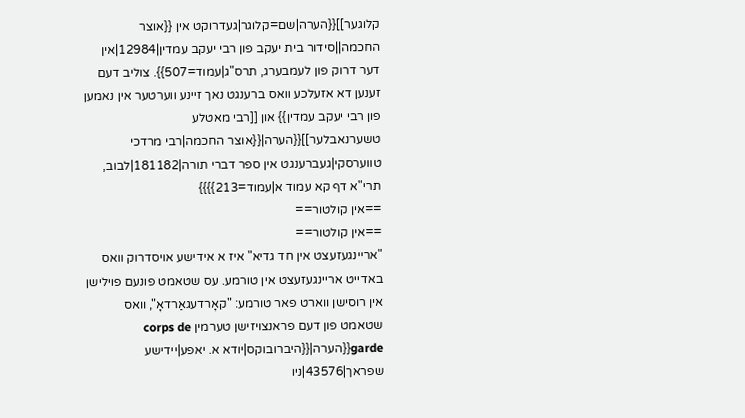קלוגער]]{{הערה|שם=קלוגר|געדרוקט אין {{אוצר החכמה||סידור בית יעקב פון רבי יעקב עמדין|12984|אין דער דרוק פון לעמבערג, תרס"ג|עמוד=507}}. צוליב דעם זענען דא אזעלכע וואס ברענגט נאך זיינע ווערטער אין נאמען פון רבי יעקב עמדין}} און [[רבי מאטלע טשערנאבלער]]{{הערה|{{אוצר החכמה|רבי מרדכי טווערסקי|געברענגט אין ספר דברי תורה|181182|לבוב, תרי"א דף קא עמוד א|עמוד=213}}}}
==אין קולטור==
==אין קולטור==
"אריינגעזעצט אין חד גדיא" איז א אידישע אויסדרוק וואס באדייט אריינגעזעצט אין טורמע. עס שטאמט פונעם פוילישן אין רוסישן ווארט פאר טורמע: "קאָרדעגאַרדאָ", וואס שטאמט פון דעם פראנצויזישן טערמין corps de garde{{הערה|{{היברובוקס|יודא א. יאפע|יידישע שפראך|43576|ניו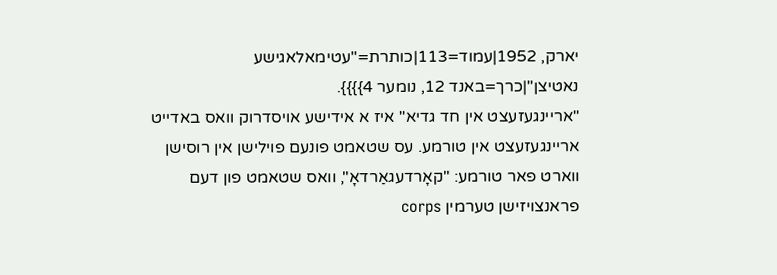יארק, 1952|עמוד=113|כותרת="עטימאלאגישע נאטיצן"|כרך=באנד 12, נומער 4}}}}.
"אריינגעזעצט אין חד גדיא" איז א אידישע אויסדרוק וואס באדייט אריינגעזעצט אין טורמע. עס שטאמט פונעם פוילישן אין רוסישן ווארט פאר טורמע: "קאָרדעגאַרדאָ", וואס שטאמט פון דעם פראנצויזישן טערמין corps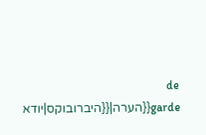de garde{{הערה|{{היברובוקס|יודא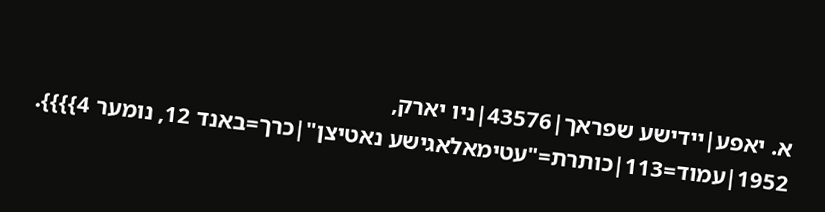א. יאפע|יידישע שפראך|43576|ניו יארק, 1952|עמוד=113|כותרת="עטימאלאגישע נאטיצן"|כרך=באנד 12, נומער 4}}}}.